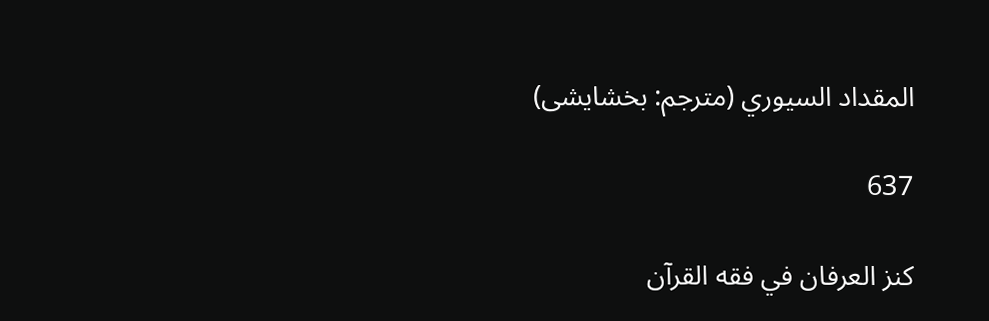المقداد السيوري (مترجم: بخشايشى)

637

كنز العرفان في فقه القرآن‌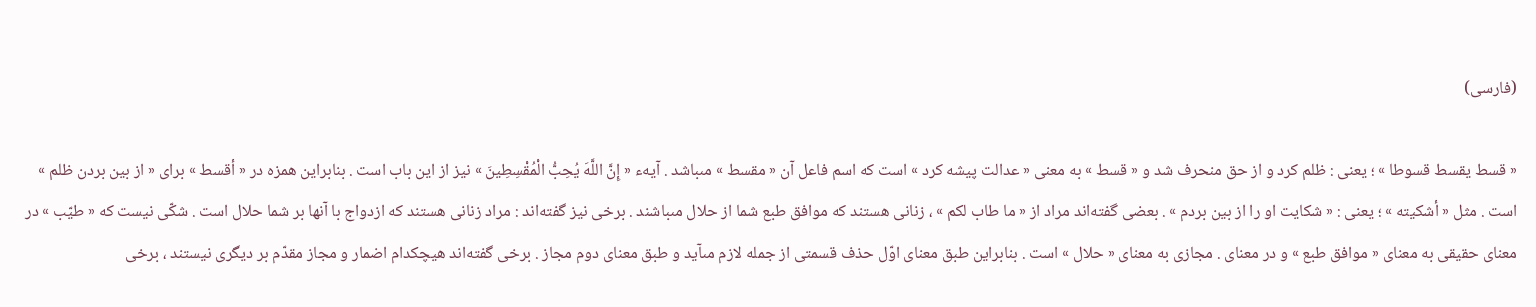(فارسى)

« قسط يقسط قسوطا » ؛ يعنى : ظلم كرد و از حق منحرف شد و « قسط » به معنى « عدالت پيشه كرد » است كه اسم فاعل آن « مقسط » مىباشد . آيهء « إِنَّ اللَّهَ يُحِبُّ الْمُقْسِطِينَ » نيز از اين باب است . بنابراين همزه در « أقسط » براى « از بين بردن ظلم » است . مثل « أشكيته » ؛ يعنى : « شكايت او را از بين بردم » . بعضى گفته‌اند مراد از « ما طاب لكم » ، زنانى هستند كه موافق طبع شما از حلال مىباشند . برخى نيز گفته‌اند : مراد زنانى هستند كه ازدواج با آنها بر شما حلال است . شكّى نيست كه « طيّب » در معناى حقيقى به معناى « موافق طبع » و در معناى . مجازى به معناى « حلال » است . بنابراين طبق معناى اوّل حذف قسمتى از جمله لازم مىآيد و طبق معناى دوم مجاز . برخى گفته‌اند هيچكدام اضمار و مجاز مقدّم بر ديگرى نيستند ، برخى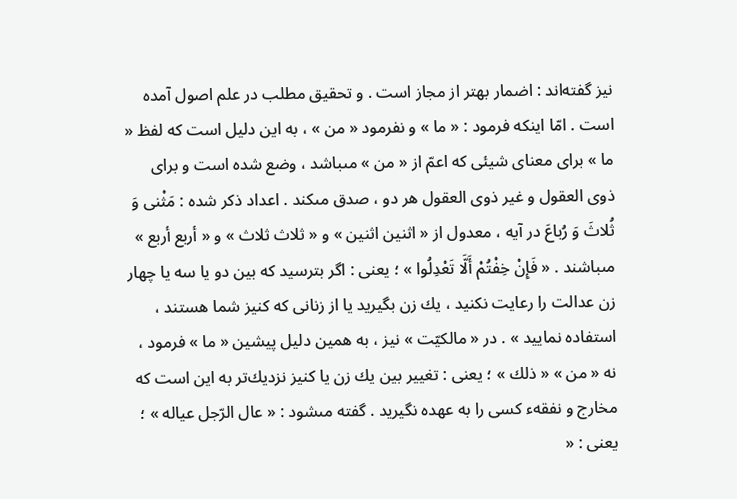نيز گفته‌اند : اضمار بهتر از مجاز است . و تحقيق مطلب در علم اصول آمده است . امّا اينكه فرمود : « ما » و نفرمود « من » ، به اين دليل است كه لفظ « ما » براى معناى شيئى كه اعمّ از « من » مىباشد ، وضع شده است و براى ذوى العقول و غير ذوى العقول هر دو ، صدق مىكند . اعداد ذكر شده : مَثْنى وَ ثُلاثَ وَ رُباعَ در آيه ، معدول از « اثنين اثنين » و « ثلاث ثلاث » و « أربع أربع » مىباشند . « فَإِنْ خِفْتُمْ أَلَّا تَعْدِلُوا » ؛ يعنى : اگر بترسيد كه بين دو يا سه يا چهار زن عدالت را رعايت نكنيد ، يك زن بگيريد يا از زنانى كه كنيز شما هستند ، استفاده نماييد » . در « مالكيّت » نيز ، به همين دليل پيشين « ما » فرمود ، نه « من » « ذلك » ؛ يعنى : تغيير بين يك زن يا كنيز نزديك‌تر به اين است كه مخارج و نفقهء كسى را به عهده نگيريد . گفته مىشود : « عال الرّجل عياله » ؛ يعنى : «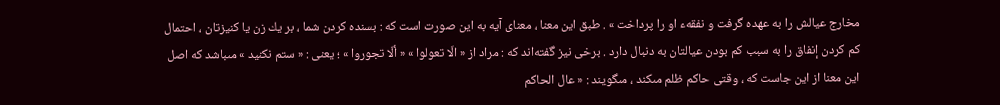مخارج عيالش را به عهده گرفت و نفقهء او را پرداخت » . طبق اين معنا ، معناى آيه به اين صورت است كه : بسنده كردن شما ، بر يك زن يا كنيزتان ، احتمال كم كردن إنفاق را به سبب كم بودن عيالتان به دنبال دارد . برخى نيز گفته‌اند كه : مراد از « الّا تعولوا » « ألّا تجوروا » ؛ يعنى : « ستم نكنيد » مىباشد كه اصل اين معنا از اين جاست كه ، وقتى حاكم ظلم مىكند ، مىگويند : « عال الحاكم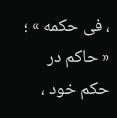، فى حكمه » ؛ « حاكم در حكم خود ،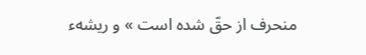منحرف از حقّ شده است » و ريشهء